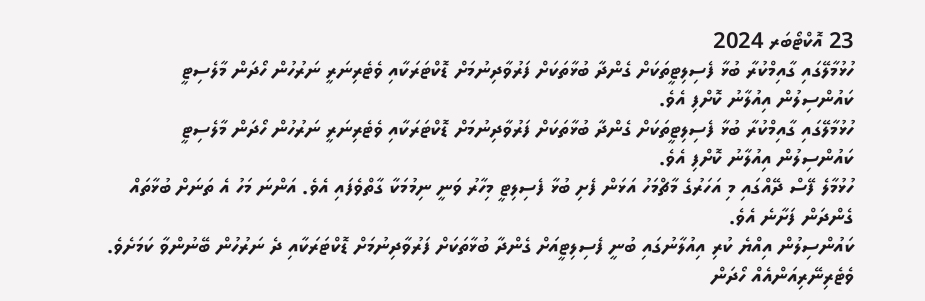23 އޮކްޓޯބަރ 2024
ހުޅުމާލޭގައި ގާއިމްކުރާ ބުޅާ ފެސިލިޓީތަކަށް ގެންދާ ބުޅާތަކަށް ފަރުވާދިނުމަށް ޑޮކްޓަރަކާއި ވެޓެރިނަރީ ނަރުހުން ހޯދަން މާލެސިޓީ ކައުންސިލުން އިއުލާނު ކޮށްފި އެވެ.
ހުޅުމާލޭގައި ގާއިމްކުރާ ބުޅާ ފެސިލިޓީތަކަށް ގެންދާ ބުޅާތަކަށް ފަރުވާދިނުމަށް ޑޮކްޓަރަކާއި ވެޓެރިނަރީ ނަރުހުން ހޯދަން މާލެސިޓީ ކައުންސިލުން އިއުލާނު ކޮށްފި އެވެ.
ހުޅުމާލެ ފޭސް ދޭއްގައި މި އަހަރުގެ މާޗްމަހު އަޅަން ފެށި ބުޅާ ފެސިލިޓީ މިހާރު ވަނީ ނިމުމަކާ ގާތްވެފައި އެވެ. އަންނަ މަހު އެ ތަނަށް ބުޅާތައް ގެންދަން ފަށާނެ އެވެ.
ކައުންސިލުން އިއްޔެ ކުރި އިއުލާނުގައި ބުނީ ފެސިލިޓީއަށް ގެންދާ ބުޅާތަކަށް ފަރުވާދިނުމަށް ޑޮކްޓަރަކާއި ދެ ނަރުހުން ބޭނުންވާ ކަމަށެވެ. ވެޓެރިނޭރިއަންއެއް ހޯދަން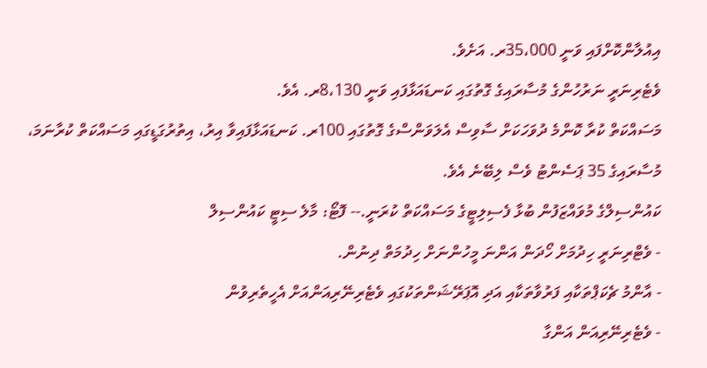އިއުލާންކޮށްފައި ވަނީ 35،000ރ. އަށެވެ.
ވެޓެރިނަރީ ނަރުހުންގެ މުސާރައިގެ ގޮތުގައި ކަނޑައަޅާފައި ވަނީ 8،130ރ. އެވެ.
މަސައްކަތް ކުރާ ކޮންމެ ދުވަހަކަށް ސާވިސް އެލަވަންސްގެ ގޮތުގައި 100ރ. ކަނޑައަޅާފައިވާ އިރު، އިތުރުގަޑީގައި މަސައްކަތް ކުރާނަމަ، މުސާރައިގެ 35 ޕަސެންޓު ވެސް ލިބޭނެ އެވެ.
ކައުންސިލްގެ މުވައްޒަފުން ބުޅާ ފެސިލިޓީގެ މަސައްކަތް ކުރަނީ.-- ފޮޓޯ: މާލެ ސިޓީ ކައުންސިލް
- ވެޓްރިނަރީ ހިދުމަށް ހޯދަން އަންނަ މީހުންނަށް ހިދުމަތް ދިނުން.
- އާންމު ޗެކަޕްތަކާއި ފަރުވާތަކާއި އަދި އޮޕަރޭޝަންތަކުގައި ވެޓެރިނޭރިއަންއަށް އެހީތެރިވުން
- ވެޓެރިނޭރިއަން އަންގާ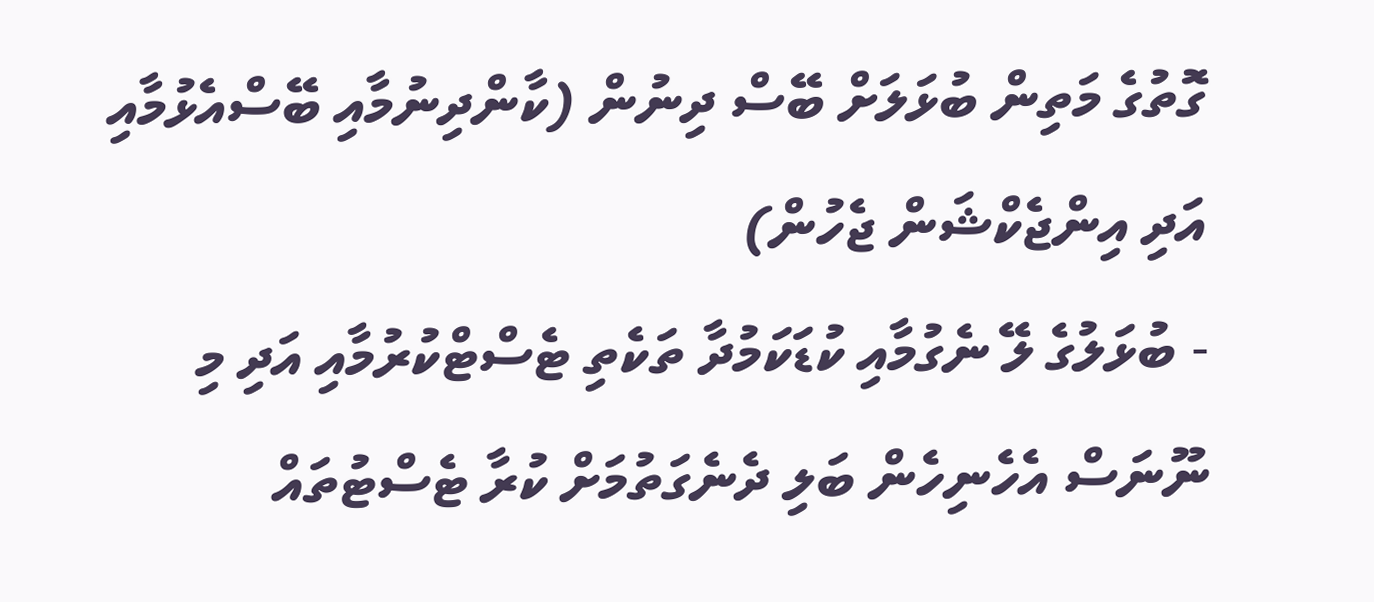ގޮތުގެ މަތިން ބުޅަލަށް ބޭސް ދިނުން (ކާންދިނުމާއި ބޭސްއެޅުމާއި އަދި އިންޖެކްޝަން ޖެހުން)
- ބުޅަލުގެ ލޭ ނެގުމާއި ކުޑަކަމުދާ ތަކެތި ޓެސްޓްކުރުމާއި އަދި މި ނޫނަސް އެހެނިހެން ބަލި ދެނެގަތުމަށް ކުރާ ޓެސްޓުތައް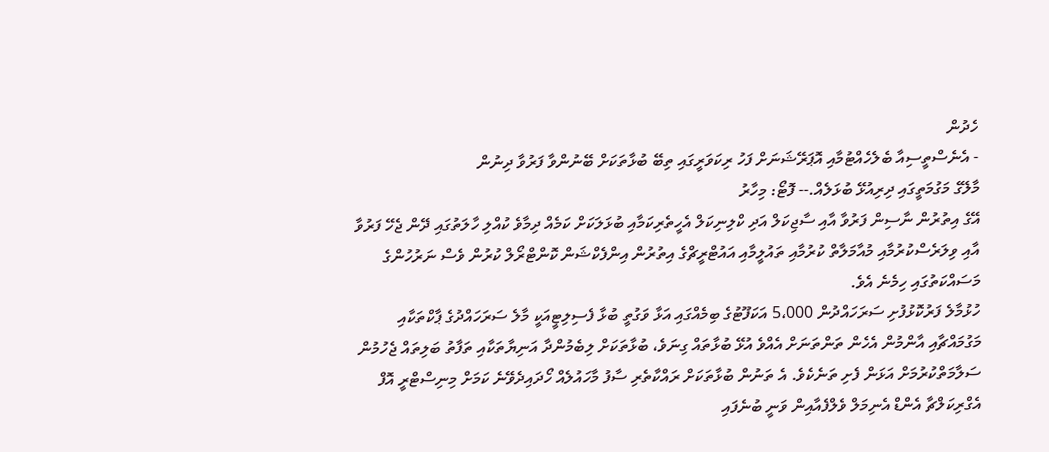ހެދުން
- އެނެސްތީސިއާ ބެލެހެއްޓުމާއި އޮޕަރޭޝަނަށް ފަހު ރިކަވަރީގައި ތިބޭ ބުޅާތަކަށް ބޭނުންވާ ފަރުވާ ދިނުން
މާލޭގެ މަގުމަތީގައި ދިރިއުޅޭ ބުޅަލެއް.-- ފޮޓޯ: މިހާރު
އޭގެ އިތުރުން ނާސިން ފަރުވާ އާއި ސާޖިކަލް އަދި ކްލިނިކަލް އެހީތެރިކަމާއި ބުޅަލަކަށް ކަމެއް ދިމާވެ ކުއްލި ހާލަތުގައި ދޭން ޖެހޭ ފަރުވާ އާއި ވިލަރެސްކުރުމާއި މުއާމަލާތް ކުރުމާއި ތައުލީމާއި އައުޓްރީޗްގެ އިތުރުން އިންފެކްޝަން ކޮންޓްރޯލް ކުރުން ވެސް ނަރުހުންގެ މަސައްކަތުގައި ހިމެނެ އެވެ.
ހުޅުމާލެ ފަރުކޮޅުފުށި ސަރަހައްދުން 5،000 އަކަފޫޓުގެ ބިމެއްގައި އަޅާ ވަގުތީ ބުޅާ ފެސިލިޓީއަކީ މާލެ ސަރަހައްދުގެ ޕާކްތަކާއި މަގުމައްޗާއި އާންމުން އެހެން ތަންތަނަށް އެއްވެ އުޅޭ ބުޅާތައް ގިނަވެ، ބުޅާތަކަށް ލިބެމުންދާ އަނިޔާތަކާއި ތަފާތު ބަލިތައް ޖެހުމުން ސަލާމަތްކުރުމަށް އަޅަން ފެށި ތަނެކެވެ. އެ ތަނުން ބުޅާތަކަށް ރައްކާތެރި ސާފު މާހައުލެއް ހޯދައިދެވޭނެ ކަމަށް މިނިސްޓްރީ އޮފް އެގްރިކަލްޗާ އެންޑް އެނިމަލް ވެލްފެއާއިން ވަނީ ބުނެފައި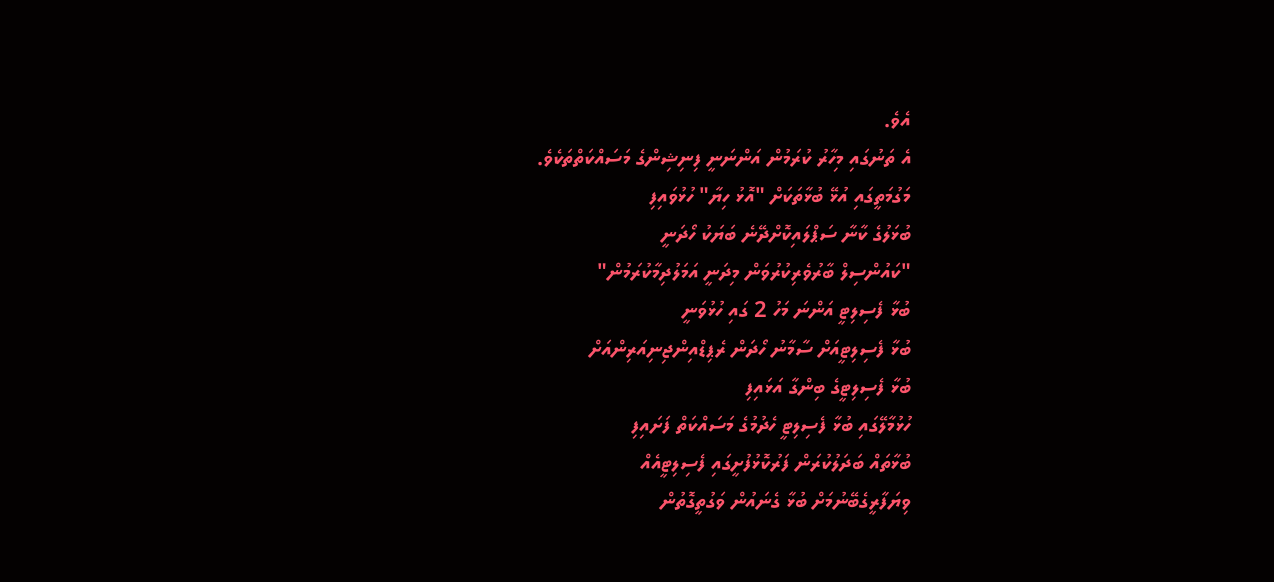އެވެ.
އެ ތަނުގައި މިހާރު ކުރަމުން އަންނަނީ ފިނިޝިންގެ މަސައްކަތްތަކެވެ.
މަގުމަތީގައި އުޅޭ ބުޅާތަކަށް "އޮޅު ހިޔާ" ހުޅުވައިފި
ބުޅަލުގެ ކާނާ ސަޕްލައިކޮށްދޭނެ ބަޔަކު ހޯދަނީ
"ކައުންސިލް ބާރުވެރިކުރުވަން މިދަނީ އަމަލުދިމާކުރަމުން"
ބުޅާ ފެސިލިޓީ އަންނަ މަހު 2 ގައި ހުޅުވަނީ
ބުޅާ ފެސިލިޓީއަށް ސާމާނު ހޯދަން ރެޕިޑްއިންޖިނިއަރިންއަށް
ބުޅާ ފެސިލިޓީގެ ބިންގާ އަޅައިފި
ހުޅުމާލޭގައި ބުޅާ ފެސިލިޓީ ހެދުމުގެ މަސައްކަތް ފަށައިފި
ބުޅާތައް ބަދަލުކުރަން ފަރުކޮޅުފުށީގައި ފެސިލިޓީއެއް
ވިޔަފާރީގެބޭނުމަށް ބުޅާ ގެނައުން ވަގުތީގޮތުން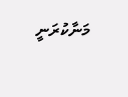މަނާކުރަނީ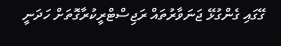ގޭގައި ގެންގުޅޭ ޖަނަވާރުތައް ރަޖިސްޓްރީކުރާގޮތަށް ހަދަނީ